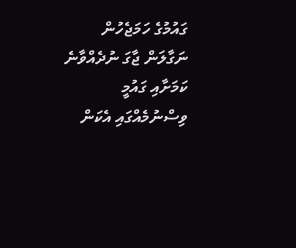ގައުމުގެ ހަމަޖެހުން ނަގާލަން ޖާގަ ނުދެއްވާނެ ކަމަށާއި ގައުމީ ވިސްނުމެއްގައި އެކަން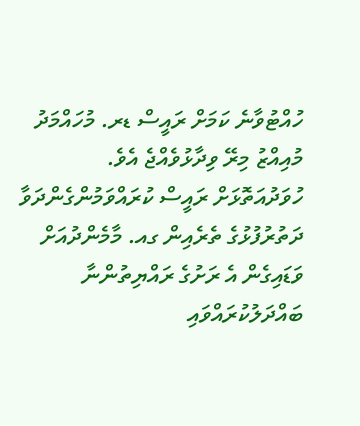ހުއްޓުވާނެ ކަމަށް ރައީސް ޑރ. މުހައްމަދު މުއިއްޒު މިރޭ ވިދާޅުވެއްޖެ އެވެ.
ހުވަދުއަތޮޅަށް ރައީސް ކުރައްވަމުންގެންދަވާ ދަތުރުފުޅުގެ ތެރެއިން ގއ. މާމެންދުއަށް ވަޑައިގެން އެ ރަށުގެ ރައްޔިތުންނާ ބައްދަލުކުރައްވައި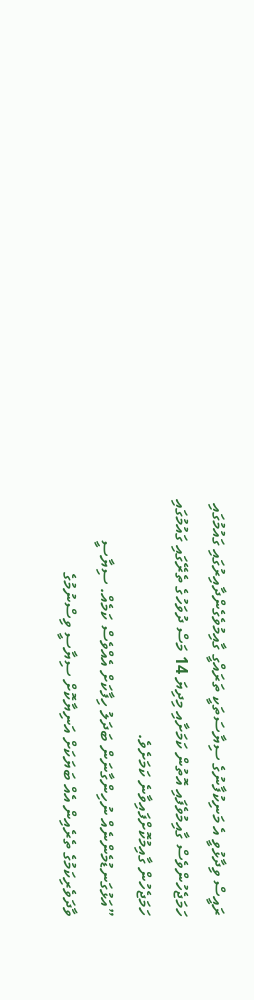ރައީސް ވިދާޅުވީ އެ މަނިކުފާނުގެ ސިޔާސަތަކީ ތަރައްގީ ގާއިމުވެގެންދާއިރުގައި ގައުމުގައި ހަމަޖެހުންވެސް ގާއިމުވެފައި އޮތުން ކަމަށާއި މިދިޔަ 14 މަސް ދުވަހުގެ ތެރޭގައި ގައުމުގައި ހަމަޖެހުން ގާއިމުކޮށްފައިވާނެ ކަމަށެވެ.
”އަޅުގަނޑުމެންނެއް ނުހިންގާނަން ބަދަލު ހިފާކަށް އެއްވެސް ކަމެއް. ސިޔާސީ ވާދަވެރިކަމުގެ ތެރެއިން އެއް ބަޔަކަށް އަނިޔާކޮށް ސިޔާސީ ވިސްނުމުގެ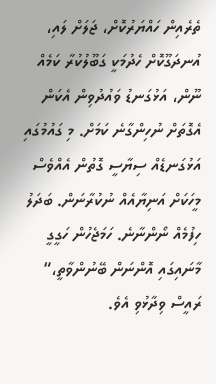ތެރެއިން ހައްޔަރުކޮށް، ޖަލަށް ލައި، އުނދަގޫކޮށް ހެދުމަކީ ގަބޫލުކުރާ ކަމެއް ނޫން، އަޅުގަނޑު ވައުދުވިން އެކަން އެގޮތަށް ނުހިންގާނެ ކަމަށް. މި ގައުމުގައި އަޅުގަނޑެއް ސިޔާސީ ގޮތުން އެއްވެސް މީހަކަށް އަނިޔާއެއް ނުކުރާނަން. ބަދަލު ހިފުމެއް ނޯންނާނެ. ހަމަޖެހުން ހަގީގީ މާނައިގައި އޮންނަން ބޭނުންވާތީ،“ ރައީސް ވިދާޅުވި އެވެ.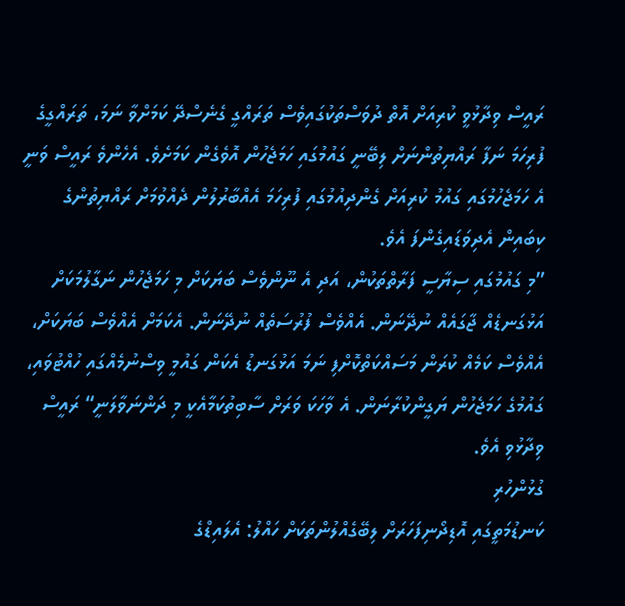ރައީސް ވިދާޅުވީ ކުރިއަށް އޮތް ދުވަސްތަކުގައިވެސް ތަރައްގީ ގެނެސްދޭ ކަމަށްވާ ނަމަ، ތަރައްގީގެ ފުރިހަމަ ނަފާ ރައްޔިތުންނަށް ލިބޭނީ ގައުމުގައި ހަމަޖެހުން އޮވެގެން ކަމަށެވެ. އެހެންވެ ރައީސް ވަނީ އެ ހަމަޖެހުމުގައި ގައުމު ކުރިއަށް ގެންދިއުމުގައި ފުރިހަމަ އެއްބާރުލުން ދެއްވުމަށް ރައްޔިތުންގެ ކިބައިން އެދިވަޑައިގެންފަ އެވެ.
”މި ގައުމުގައި ސިޔާސީ ފަރާތްތަކުން، އަދި އެ ނޫންވެސް ބަޔަކަށް މި ހަމަޖެހުން ނަގާލުމަކަށް އަޅުގަނޑެއް ޖާގައެއް ނުދޭނަން. އެއްވެސް ފުރުސަތެއް ނުދޭނަން. އެކަމަށް އެއްވެސް ބަޔަކަށް، އެއްވެސް ކަމެއް ކުރަން މަސައްކަތްކޮށްފި ނަމަ އަޅުގަނޑު އެކަން ގައުމީ ވިސްނުމެއްގައި ހުއްޓުވައި، ގައުމުގެ ހަމަޖެހުން ޔަގީންކުރާނަން. އެ ވާހަކަ ވަރަށް ސާބިތުކަމާއެކީ މި ދަންނަވާލަނީ“ ރައީސް ވިދާޅުވި އެވެ.
ގުޅުންހުރި
ކަނޑުމަތީގައި އޮޑިދޯނިފަހަރަށް ލިބޭގެއްލުންތަކަށް ހައްލު: އެލައިޑްގެ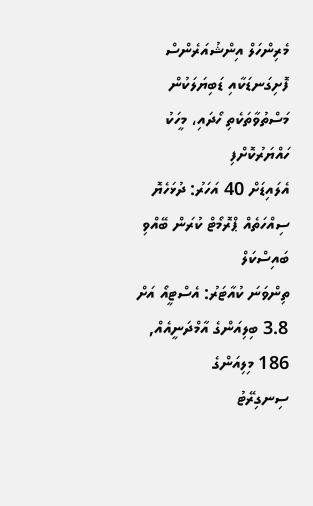މެރިންހަލް އިންޝުއަރެންސް
ފޮށިގަނޑަކާއި ޑަބިޔަލަކުން މަސްތުވާތަކެތި ހޯދައި، މީހަކު ހައްޔަރުކޮށްފި
އެލައިޑަށް 40 އަހަރު: ދުޅަހެޔޮ ސިއްހަތެއް ޕްރޮމޯޓް ކުރަން ބޭއްވި ބައިސްކަލް
ތިންވަނަ ކުއާޓަރު: އެސްޓީއޯ އަށް 3.8 ބިލިއަންގެ އާމްދަނީއެއް, 186 މިލިއަންގެ
ސިނގިރޭޓު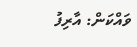ވައްކަން: އާރިފު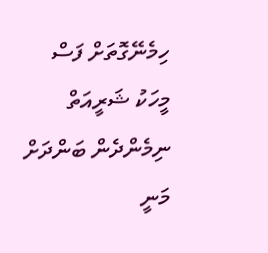ހިމެނޭގޮތަށް ފަސް މީހަކު ޝަރީއަތް ނިމެންދެން ބަންދަށް
މަނީ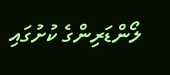ލޯންޑަރިންގެ ކުށުގައި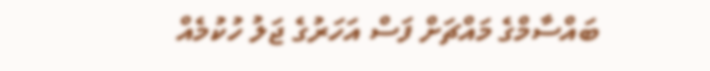ބައްސާމްގެ މައްޗަށް ފަސް އަހަރުގެ ޖަލު ހުކުމެއް